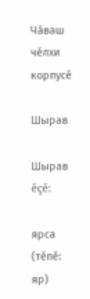Чӑваш чӗлхи корпусӗ

Шырав

Шырав ĕçĕ:

ярса (тĕпĕ: яр)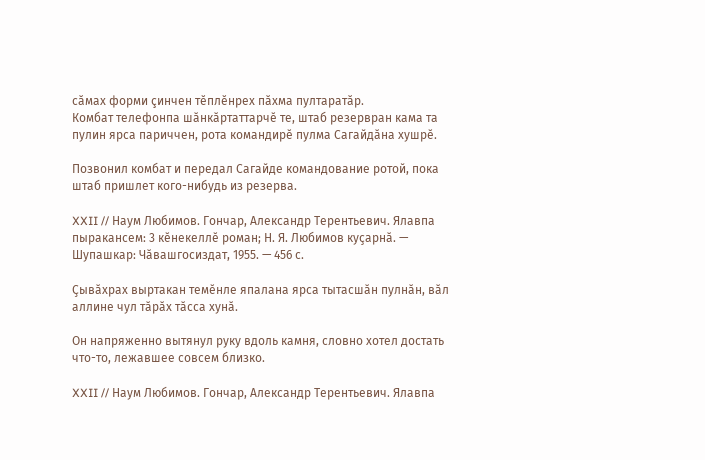сăмах форми çинчен тĕплĕнрех пăхма пултаратăр.
Комбат телефонпа шӑнкӑртаттарчӗ те, штаб резервран кама та пулин ярса париччен, рота командирӗ пулма Сагайдӑна хушрӗ.

Позвонил комбат и передал Сагайде командование ротой, пока штаб пришлет кого-нибудь из резерва.

XXII // Наум Любимов. Гончар, Александр Терентьевич. Ялавпа пыракансем: 3 кӗнекеллӗ роман; Н. Я. Любимов куҫарнӑ. — Шупашкар: Чӑвашгосиздат, 1955. — 456 с.

Ҫывӑхрах выртакан темӗнле япалана ярса тытасшӑн пулнӑн, вӑл аллине чул тӑрӑх тӑсса хунӑ.

Он напряженно вытянул руку вдоль камня, словно хотел достать что-то, лежавшее совсем близко.

XXII // Наум Любимов. Гончар, Александр Терентьевич. Ялавпа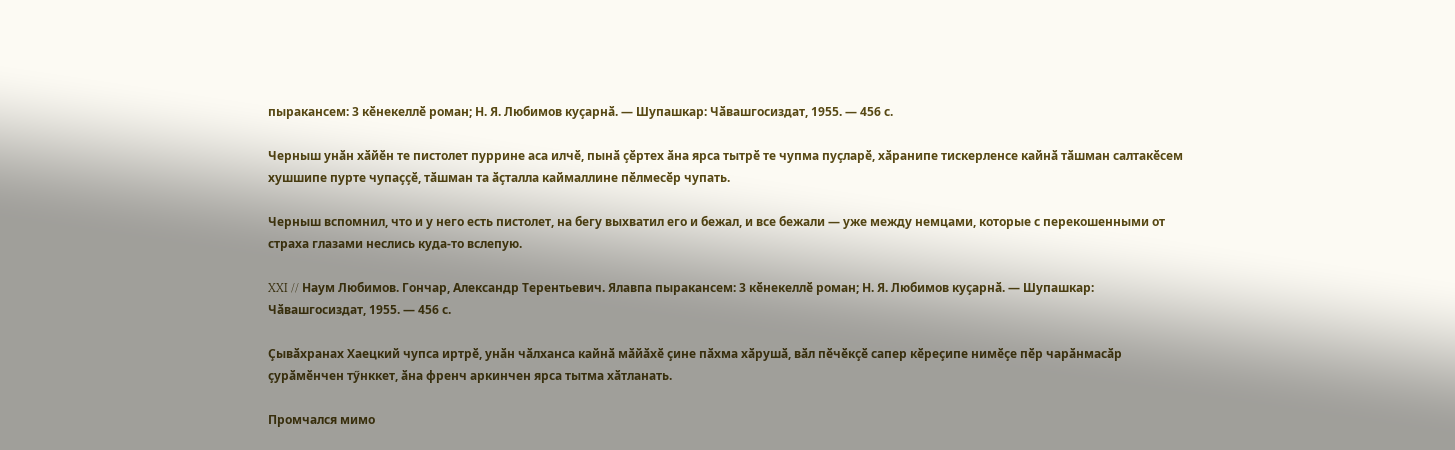пыракансем: 3 кӗнекеллӗ роман; Н. Я. Любимов куҫарнӑ. — Шупашкар: Чӑвашгосиздат, 1955. — 456 с.

Черныш унӑн хӑйӗн те пистолет пуррине аса илчӗ, пынӑ ҫӗртех ӑна ярса тытрӗ те чупма пуҫларӗ, хӑранипе тискерленсе кайнӑ тӑшман салтакӗсем хушшипе пурте чупаҫҫӗ, тӑшман та ӑҫталла каймаллине пӗлмесӗр чупать.

Черныш вспомнил, что и у него есть пистолет, на бегу выхватил его и бежал, и все бежали — уже между немцами, которые с перекошенными от страха глазами неслись куда-то вслепую.

XXI // Наум Любимов. Гончар, Александр Терентьевич. Ялавпа пыракансем: 3 кӗнекеллӗ роман; Н. Я. Любимов куҫарнӑ. — Шупашкар: Чӑвашгосиздат, 1955. — 456 с.

Ҫывӑхранах Хаецкий чупса иртрӗ, унӑн чӑлханса кайнӑ мӑйӑхӗ ҫине пӑхма хӑрушӑ, вӑл пӗчӗкҫӗ сапер кӗреҫипе нимӗҫе пӗр чарӑнмасӑр ҫурӑмӗнчен тӳнккет, ӑна френч аркинчен ярса тытма хӑтланать.

Промчался мимо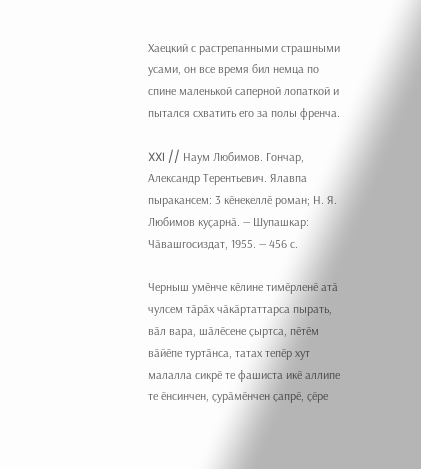Хаецкий с растрепанными страшными усами, он все время бил немца по спине маленькой саперной лопаткой и пытался схватить его за полы френча.

XXI // Наум Любимов. Гончар, Александр Терентьевич. Ялавпа пыракансем: 3 кӗнекеллӗ роман; Н. Я. Любимов куҫарнӑ. — Шупашкар: Чӑвашгосиздат, 1955. — 456 с.

Черныш умӗнче кӗлине тимӗрленӗ атӑ чулсем тӑрӑх чӑкӑртаттарса пырать, вӑл вара, шӑлӗсене ҫыртса, пӗтӗм вӑйӗпе туртӑнса, татах тепӗр хут малалла сикрӗ те фашиста икӗ аллипе те ӗнсинчен, ҫурӑмӗнчен ҫапрӗ, ҫӗре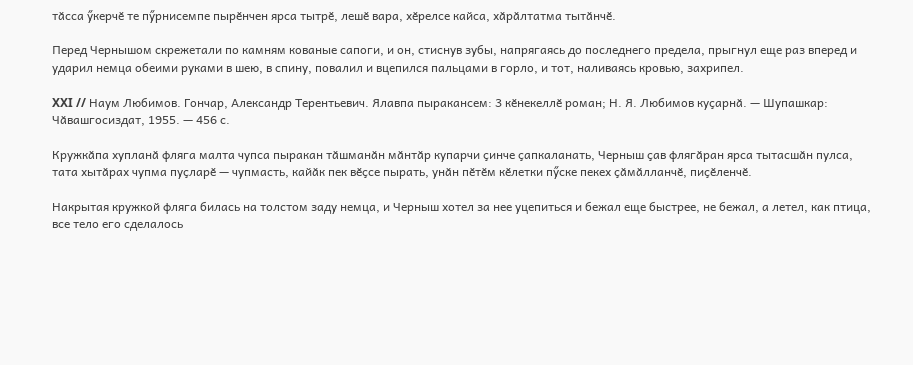тӑсса ӳкерчӗ те пӳрнисемпе пырӗнчен ярса тытрӗ, лешӗ вара, хӗрелсе кайса, хӑрӑлтатма тытӑнчӗ.

Перед Чернышом скрежетали по камням кованые сапоги, и он, стиснув зубы, напрягаясь до последнего предела, прыгнул еще раз вперед и ударил немца обеими руками в шею, в спину, повалил и вцепился пальцами в горло, и тот, наливаясь кровью, захрипел.

XXI // Наум Любимов. Гончар, Александр Терентьевич. Ялавпа пыракансем: 3 кӗнекеллӗ роман; Н. Я. Любимов куҫарнӑ. — Шупашкар: Чӑвашгосиздат, 1955. — 456 с.

Кружкӑпа хупланӑ фляга малта чупса пыракан тӑшманӑн мӑнтӑр купарчи ҫинче ҫапкаланать, Черныш ҫав флягӑран ярса тытасшӑн пулса, тата хытӑрах чупма пуҫларӗ — чупмасть, кайӑк пек вӗҫсе пырать, унӑн пӗтӗм кӗлетки пӳске пекех ҫӑмӑлланчӗ, пиҫӗленчӗ.

Накрытая кружкой фляга билась на толстом заду немца, и Черныш хотел за нее уцепиться и бежал еще быстрее, не бежал, а летел, как птица, все тело его сделалось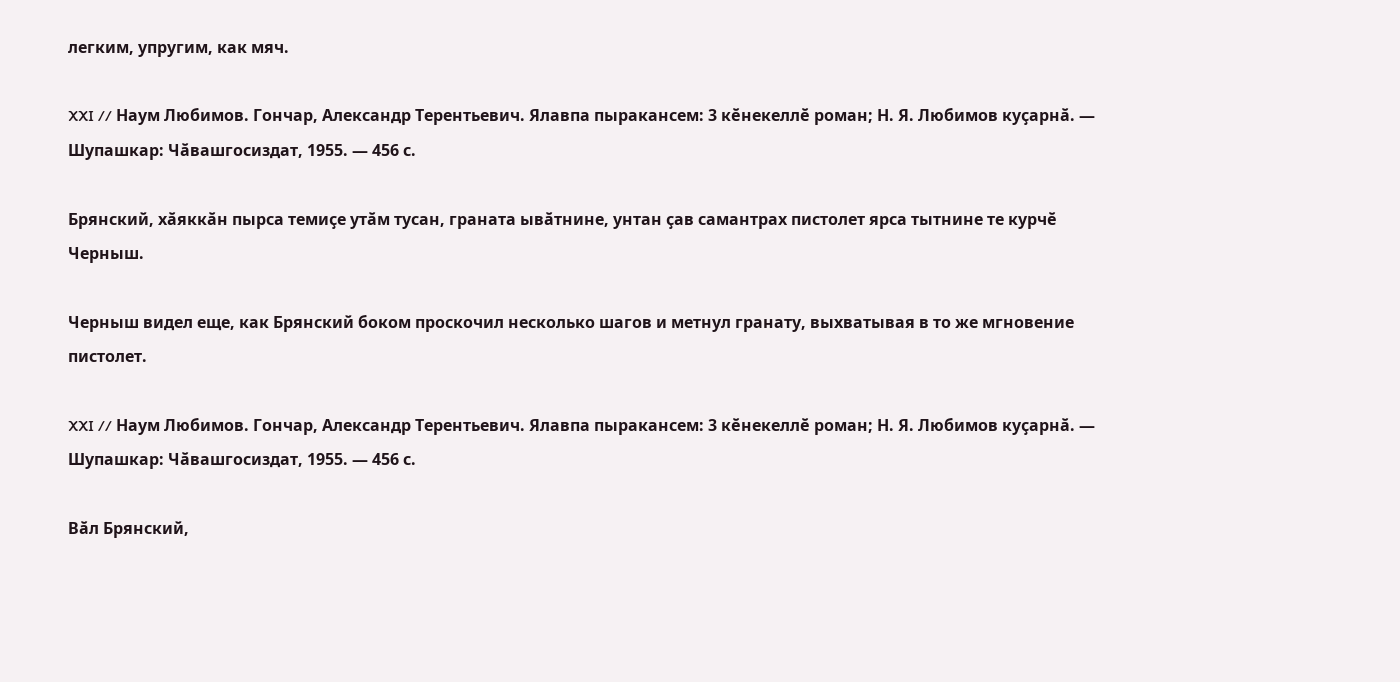легким, упругим, как мяч.

XXI // Наум Любимов. Гончар, Александр Терентьевич. Ялавпа пыракансем: 3 кӗнекеллӗ роман; Н. Я. Любимов куҫарнӑ. — Шупашкар: Чӑвашгосиздат, 1955. — 456 с.

Брянский, хӑяккӑн пырса темиҫе утӑм тусан, граната ывӑтнине, унтан ҫав самантрах пистолет ярса тытнине те курчӗ Черныш.

Черныш видел еще, как Брянский боком проскочил несколько шагов и метнул гранату, выхватывая в то же мгновение пистолет.

XXI // Наум Любимов. Гончар, Александр Терентьевич. Ялавпа пыракансем: 3 кӗнекеллӗ роман; Н. Я. Любимов куҫарнӑ. — Шупашкар: Чӑвашгосиздат, 1955. — 456 с.

Вӑл Брянский,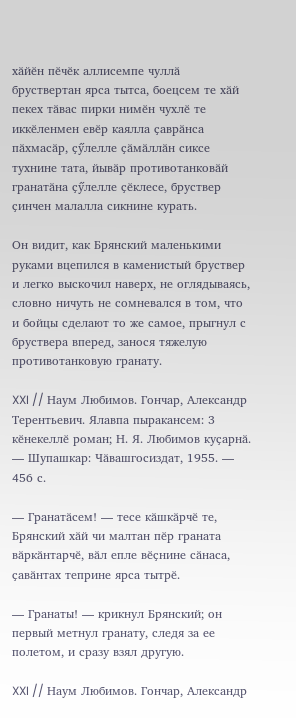хӑйӗн пӗчӗк аллисемпе чуллӑ бруствертан ярса тытса, боецсем те хӑй пекех тӑвас пирки нимӗн чухлӗ те иккӗленмен евӗр каялла ҫаврӑнса пӑхмасӑр, ҫӳлелле ҫӑмӑллӑн сиксе тухнине тата, йывӑр противотанковӑй гранатӑна ҫӳлелле ҫӗклесе, бруствер ҫинчен малалла сикнине курать.

Он видит, как Брянский маленькими руками вцепился в каменистый бруствер и легко выскочил наверх, не оглядываясь, словно ничуть не сомневался в том, что и бойцы сделают то же самое, прыгнул с бруствера вперед, занося тяжелую противотанковую гранату.

XXI // Наум Любимов. Гончар, Александр Терентьевич. Ялавпа пыракансем: 3 кӗнекеллӗ роман; Н. Я. Любимов куҫарнӑ. — Шупашкар: Чӑвашгосиздат, 1955. — 456 с.

— Гранатӑсем! — тесе кӑшкӑрчӗ те, Брянский хӑй чи малтан пӗр граната вӑркӑнтарчӗ, вӑл епле вӗҫнине сӑнаса, ҫавӑнтах теприне ярса тытрӗ.

— Гранаты! — крикнул Брянский; он первый метнул гранату, следя за ее полетом, и сразу взял другую.

XXI // Наум Любимов. Гончар, Александр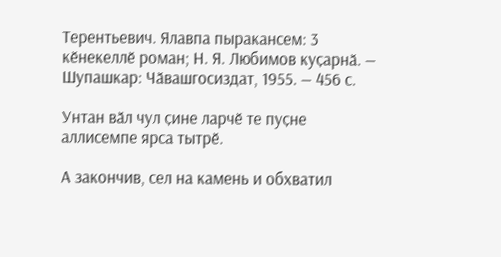Терентьевич. Ялавпа пыракансем: 3 кӗнекеллӗ роман; Н. Я. Любимов куҫарнӑ. — Шупашкар: Чӑвашгосиздат, 1955. — 456 с.

Унтан вӑл чул ҫине ларчӗ те пуҫне аллисемпе ярса тытрӗ.

А закончив, сел на камень и обхватил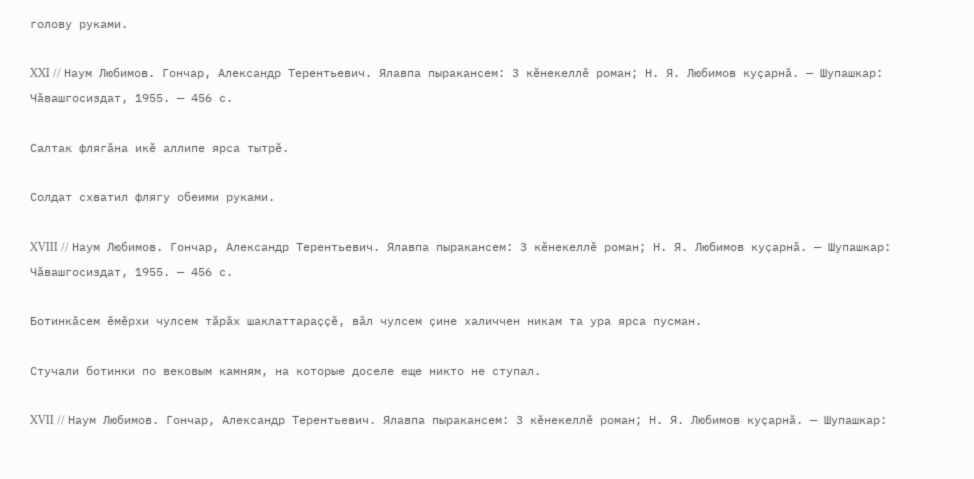голову руками.

XXI // Наум Любимов. Гончар, Александр Терентьевич. Ялавпа пыракансем: 3 кӗнекеллӗ роман; Н. Я. Любимов куҫарнӑ. — Шупашкар: Чӑвашгосиздат, 1955. — 456 с.

Салтак флягӑна икӗ аллипе ярса тытрӗ.

Солдат схватил флягу обеими руками.

XVIII // Наум Любимов. Гончар, Александр Терентьевич. Ялавпа пыракансем: 3 кӗнекеллӗ роман; Н. Я. Любимов куҫарнӑ. — Шупашкар: Чӑвашгосиздат, 1955. — 456 с.

Ботинкӑсем ӗмӗрхи чулсем тӑрӑх шаклаттараҫҫӗ, вӑл чулсем ҫине халиччен никам та ура ярса пусман.

Стучали ботинки по вековым камням, на которые доселе еще никто не ступал.

XVII // Наум Любимов. Гончар, Александр Терентьевич. Ялавпа пыракансем: 3 кӗнекеллӗ роман; Н. Я. Любимов куҫарнӑ. — Шупашкар: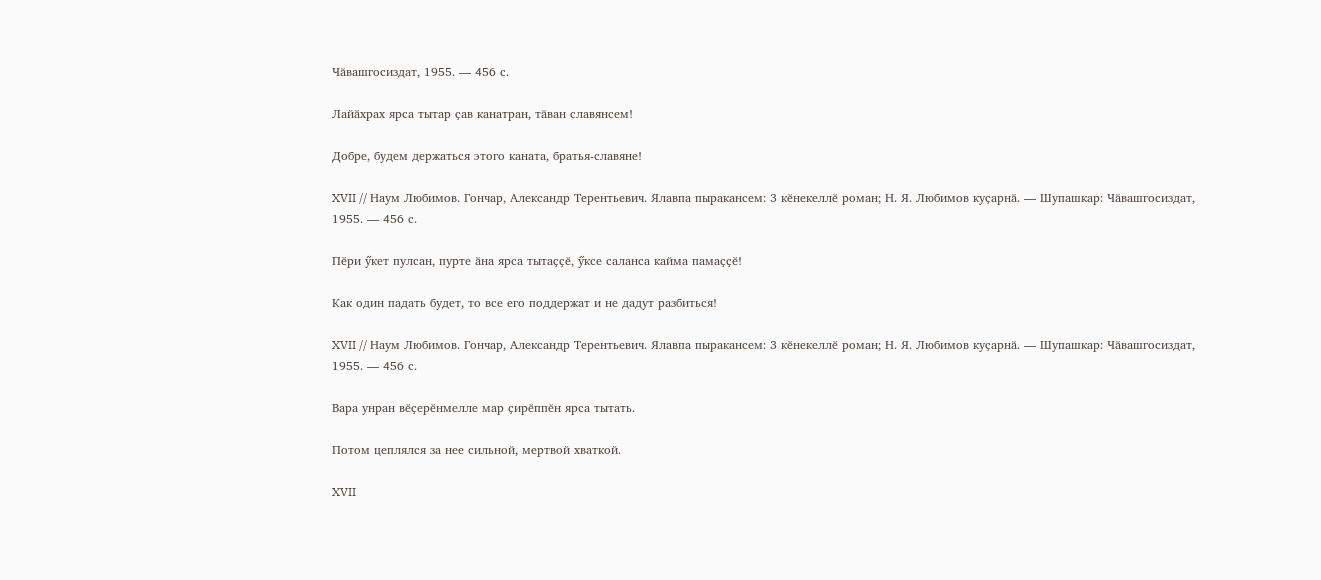Чӑвашгосиздат, 1955. — 456 с.

Лайӑхрах ярса тытар ҫав канатран, тӑван славянсем!

Добре, будем держаться этого каната, братья-славяне!

XVII // Наум Любимов. Гончар, Александр Терентьевич. Ялавпа пыракансем: 3 кӗнекеллӗ роман; Н. Я. Любимов куҫарнӑ. — Шупашкар: Чӑвашгосиздат, 1955. — 456 с.

Пӗри ӳкет пулсан, пурте ӑна ярса тытаҫҫӗ, ӳксе саланса кайма памаҫҫӗ!

Как один падать будет, то все его поддержат и не дадут разбиться!

XVII // Наум Любимов. Гончар, Александр Терентьевич. Ялавпа пыракансем: 3 кӗнекеллӗ роман; Н. Я. Любимов куҫарнӑ. — Шупашкар: Чӑвашгосиздат, 1955. — 456 с.

Вара унран вӗҫерӗнмелле мар ҫирӗппӗн ярса тытать.

Потом цеплялся за нее сильной, мертвой хваткой.

XVII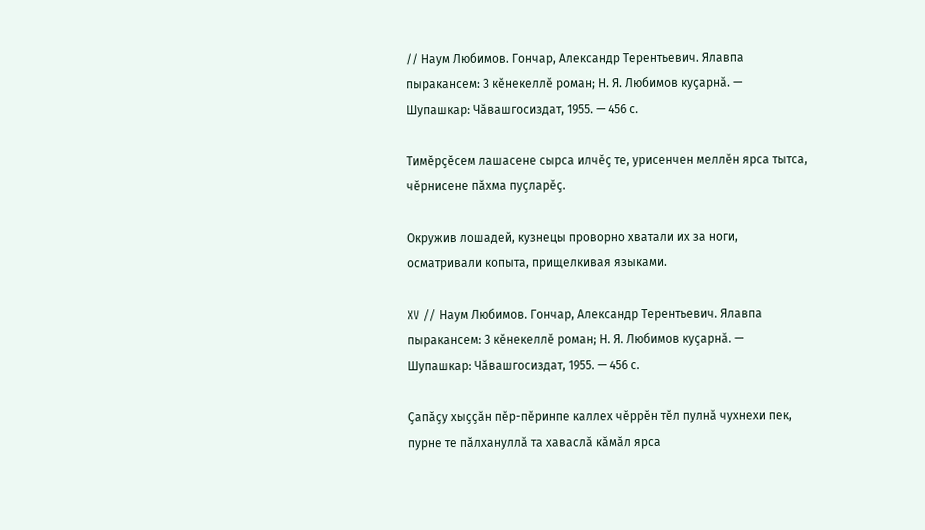// Наум Любимов. Гончар, Александр Терентьевич. Ялавпа пыракансем: 3 кӗнекеллӗ роман; Н. Я. Любимов куҫарнӑ. — Шупашкар: Чӑвашгосиздат, 1955. — 456 с.

Тимӗрҫӗсем лашасене сырса илчӗҫ те, урисенчен меллӗн ярса тытса, чӗрнисене пӑхма пуҫларӗҫ.

Окружив лошадей, кузнецы проворно хватали их за ноги, осматривали копыта, прищелкивая языками.

XV // Наум Любимов. Гончар, Александр Терентьевич. Ялавпа пыракансем: 3 кӗнекеллӗ роман; Н. Я. Любимов куҫарнӑ. — Шупашкар: Чӑвашгосиздат, 1955. — 456 с.

Ҫапӑҫу хыҫҫӑн пӗр-пӗринпе каллех чӗррӗн тӗл пулнӑ чухнехи пек, пурне те пӑлхануллӑ та хаваслӑ кӑмӑл ярса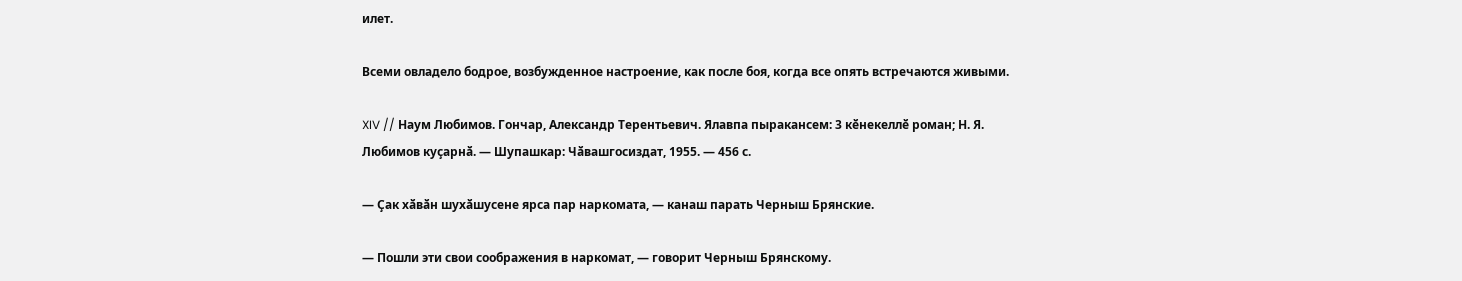илет.

Всеми овладело бодрое, возбужденное настроение, как после боя, когда все опять встречаются живыми.

XIV // Наум Любимов. Гончар, Александр Терентьевич. Ялавпа пыракансем: 3 кӗнекеллӗ роман; Н. Я. Любимов куҫарнӑ. — Шупашкар: Чӑвашгосиздат, 1955. — 456 с.

— Ҫак хӑвӑн шухӑшусене ярса пар наркомата, — канаш парать Черныш Брянские.

— Пошли эти свои соображения в наркомат, — говорит Черныш Брянскому.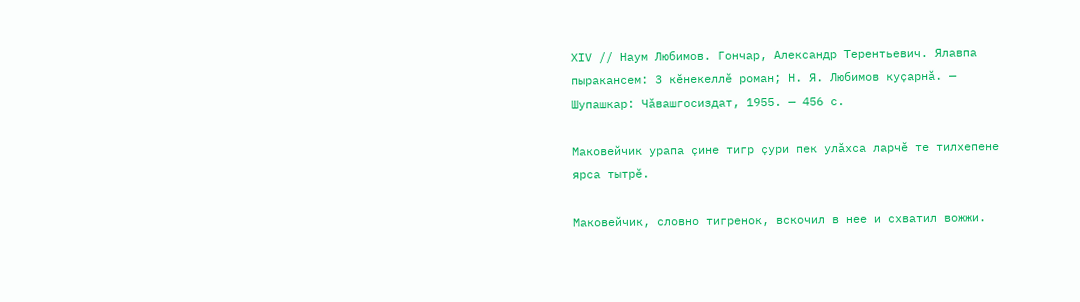XIV // Наум Любимов. Гончар, Александр Терентьевич. Ялавпа пыракансем: 3 кӗнекеллӗ роман; Н. Я. Любимов куҫарнӑ. — Шупашкар: Чӑвашгосиздат, 1955. — 456 с.

Маковейчик урапа ҫине тигр ҫури пек улӑхса ларчӗ те тилхепене ярса тытрӗ.

Маковейчик, словно тигренок, вскочил в нее и схватил вожжи.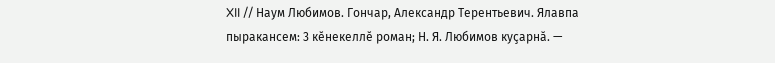XII // Наум Любимов. Гончар, Александр Терентьевич. Ялавпа пыракансем: 3 кӗнекеллӗ роман; Н. Я. Любимов куҫарнӑ. —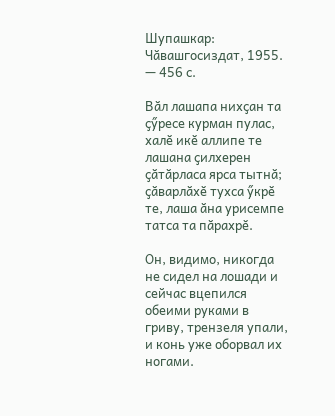Шупашкар: Чӑвашгосиздат, 1955. — 456 с.

Вӑл лашапа нихҫан та ҫӳресе курман пулас, халӗ икӗ аллипе те лашана ҫилхерен ҫӑтӑрласа ярса тытнӑ; ҫӑварлӑхӗ тухса ӳкрӗ те, лаша ӑна урисемпе татса та пӑрахрӗ.

Он, видимо, никогда не сидел на лошади и сейчас вцепился обеими руками в гриву, трензеля упали, и конь уже оборвал их ногами.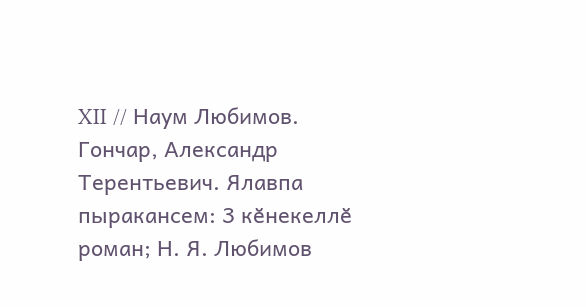XII // Наум Любимов. Гончар, Александр Терентьевич. Ялавпа пыракансем: 3 кӗнекеллӗ роман; Н. Я. Любимов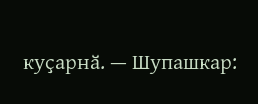куҫарнӑ. — Шупашкар: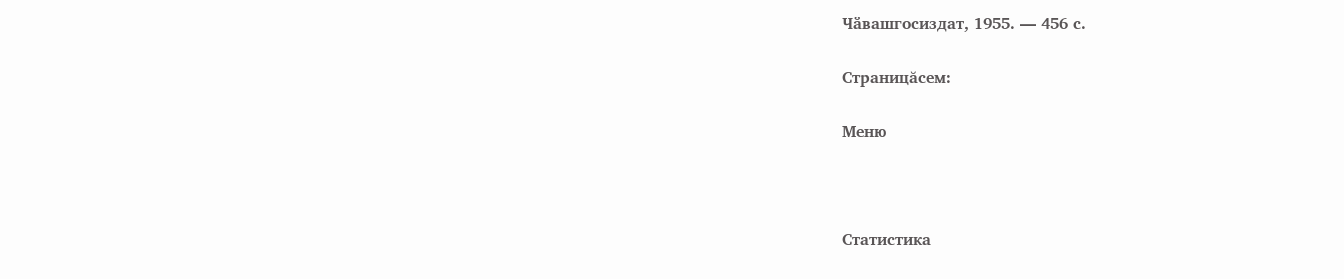Чӑвашгосиздат, 1955. — 456 с.

Страницăсем:

Меню



Статистика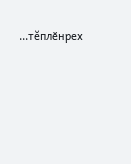...тĕплӗнрех